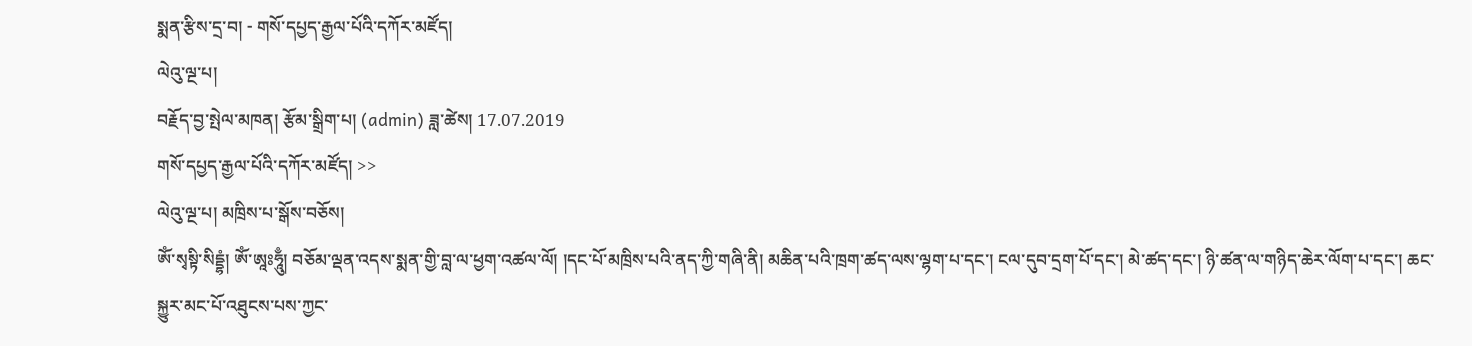སྨན་རྩིས་དྲ་བ། - གསོ་དཔྱད་རྒྱལ་པོའི་དཀོར་མཛོད།
ལེའུ་ལྔ་པ།
བརྗོད་བྱ་སྤེལ་མཁན། རྩོམ་སྒྲིག་པ། (admin) ཟླ་ཚེས། 17.07.2019
གསོ་དཔྱད་རྒྱལ་པོའི་དཀོར་མཛོད། >>
ལེའུ་ལྔ་པ། མཁྲིས་པ་སྒོས་བཅོས།
ཨོཾ་སྭསྟི་སིདྡྷཾ། ཨོཾ་ཨཱཿཧཱུྃ། བཅོམ་ལྡན་འདས་སྨན་གྱི་བླ་ལ་ཕྱག་འཚལ་ལོ། །དང་པོ་མཁྲིས་པའི་ནད་ཀྱི་གཞི་ནི། མཆིན་པའི་ཁྲག་ཚད་ལས་ལྷག་པ་དང་། ངལ་དུབ་དྲག་པོ་དང་། མེ་ཚད་དང་། ཉི་ཚན་ལ་གཉིད་ཆེར་ལོག་པ་དང་། ཆང་སྐྱུར་མང་པོ་འཐུངས་པས་ཀྱང་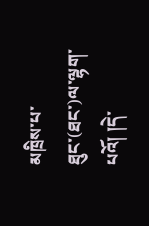མཁྲིས་པ་ཐུང་(ཐང་)ལ་ལྷག་པའོ། །དེ་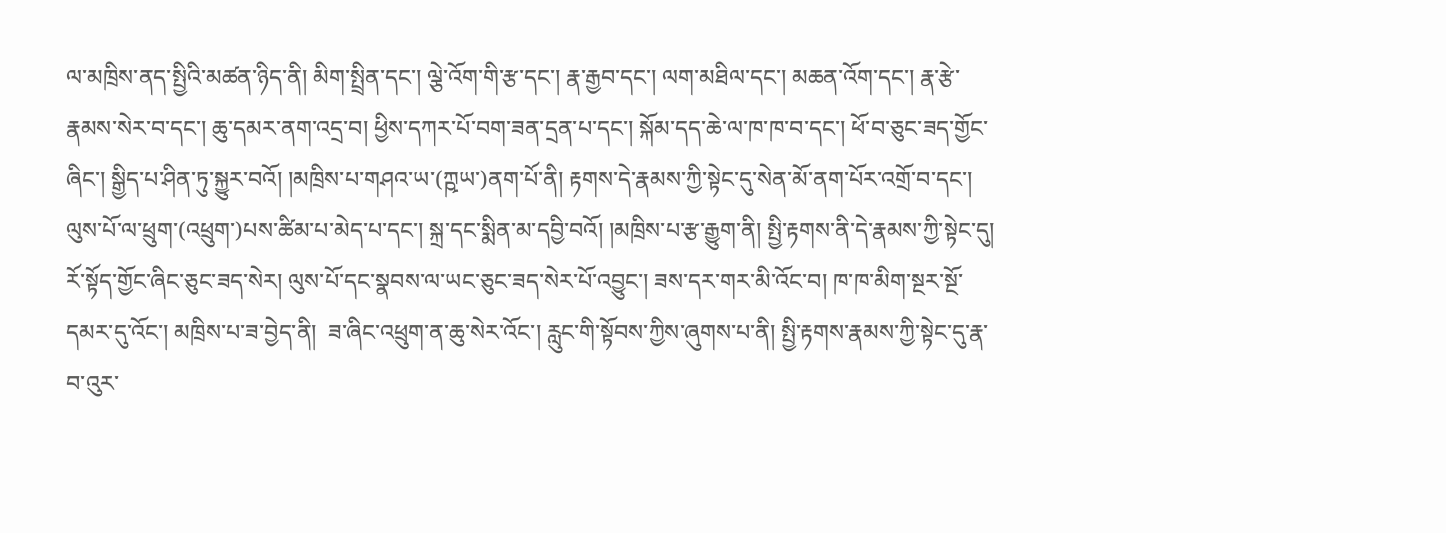ལ་མཁྲིས་ནད་སྤྱིའི་མཚན་ཉིད་ནི། མིག་སྤྲིན་དང་། ལྕེ་འོག་གི་རྩ་དང་། རྣ་རྒྱབ་དང་། ལག་མཐིལ་དང་། མཆན་འོག་དང་། རྣ་རྩེ་རྣམས་སེར་བ་དང་། ཆུ་དམར་ནག་འདྲ་བ། ཕྱིས་དཀར་པོ་བག་ཟན་དྲན་པ་དང་། སྐོམ་དད་ཆེ་ལ་ཁ་ཁ་བ་དང་། ཕོ་བ་ཅུང་ཟད་གྱོང་ཞིང་། སྒྱིད་པ་ཤིན་ཏུ་སྐྱུར་བའོ། །མཁྲིས་པ་གཤའ་ཡ་(ཀྵཡ་)ནག་པོ་ནི། རྟགས་དེ་རྣམས་ཀྱི་སྟེང་དུ་སེན་མོ་ནག་པོར་འགྲོ་བ་དང་། ལུས་པོ་ལ་ཕྲུག་(འཕྲུག་)པས་ཚིམ་པ་མེད་པ་དང་། སྐྲ་དང་སྨིན་མ་དབྱི་བའོ། །མཁྲིས་པ་རྩ་རྒྱུག་ནི། སྤྱི་རྟགས་ནི་དེ་རྣམས་ཀྱི་སྟེང་དུ། རོ་སྟོད་གྱོང་ཞིང་ཅུང་ཟད་སེར། ལུས་པོ་དང་སྣབས་ལ་ཡང་ཅུང་ཟད་སེར་པོ་འབྱུང་། ཟས་དར་གར་མི་འོང་བ། ཁ་ཁ་མིག་སྔར་སྔོ་དམར་དུ་འོང་། མཁྲིས་པ་ཟ་བྱེད་ནི།  ཟ་ཞིང་འཕྲུག་ན་ཆུ་སེར་འོང་། རླུང་གི་སྟོབས་ཀྱིས་ཞུགས་པ་ནི། སྤྱི་རྟགས་རྣམས་ཀྱི་སྟེང་དུ་རྣ་བ་འུར་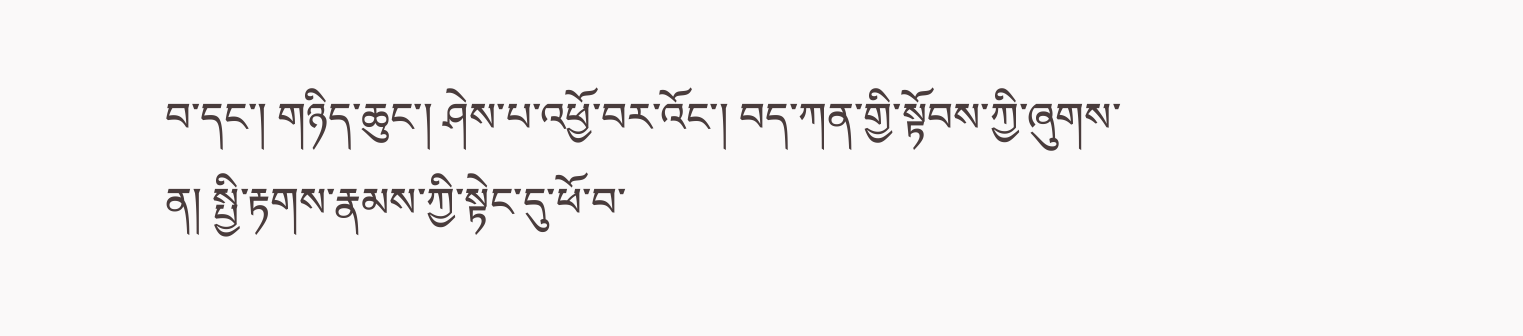བ་དང་། གཉིད་ཆུང་། ཤེས་པ་འཕྱོ་བར་འོང་། བད་ཀན་གྱི་སྟོབས་ཀྱི་ཞུགས་ན། སྤྱི་རྟགས་རྣམས་ཀྱི་སྟེང་དུ་ཕོ་བ་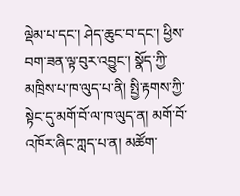ལྡེམ་པ་དང་། ཤེད་ཆུང་བ་དང་། ཕྱིས་བག་ཟན་ལྟ་བུར་འབྱུང་། སྣོད་ཀྱི་མཁྲིས་པ་ཁ་ལུད་པ་ནི། སྤྱི་རྟགས་ཀྱི་སྟེང་དུ་མགོ་བོ་ལ་ཁ་ལུད་ན། མགོ་བོ་འཁོར་ཞིང་ཀླད་པ་ན། མཚོག་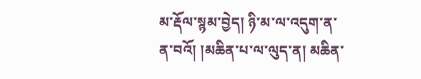མ་རྡོལ་སྙམ་བྱེད། ཉི་མ་ལ་འདུག་ན་ན་བའོ། །མཆིན་པ་ལ་ལུད་ན། མཆིན་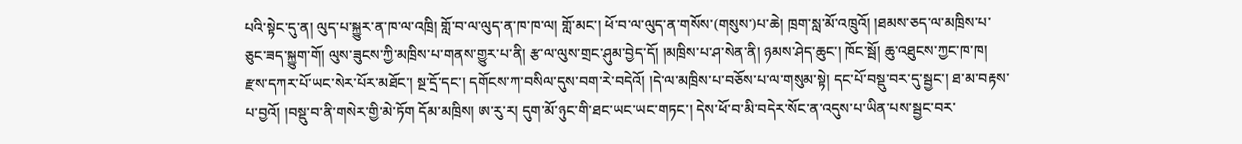པའི་སྟེང་དུ་ན། ལུད་པ་སྐྱུར་ན་ཁ་ལ་འཁྲི། གློ་བ་ལ་ལུད་ན་ཁ་ཁ་ལ། གློ་མང་། ཕོ་བ་ལ་ལུད་ན་གསོས་(གསུས་)པ་ཆེ། ཁྲག་སླ་མོ་འཁྲུའོ། །ཐམས་ཅད་ལ་མཁྲིས་པ་ཅུང་ཟད་སྐྱུག་གོ། ལུས་ཟུངས་ཀྱི་མཁྲིས་པ་གནས་གྱུར་པ་ནི། རྩ་ལ་ལུས་གྲང་ཤུམ་བྱེད་དོ། །མཁྲིས་པ་ཤ་སེན་ནི། ཉམས་ཤེད་ཆུང་། ཁོང་སྦོ། ཆུ་འཐུངས་ཀྱང་ཁ་ཁ། རྫས་དཀར་པོ་ཡང་སེར་པོར་མཐོང་། སྔ་དྲོ་དང་། དགོངས་ཀ་བསིལ་དུས་བག་རེ་བདེའོ། །དེ་ལ་མཁྲིས་པ་བཅོས་པ་ལ་གསུམ་སྟེ། དང་པོ་བསྡུ་བར་དུ་སྦྱང་། ཐ་མ་བརྟས་པ་བྱའོ། །བསྡུ་བ་ནི་གསེར་གྱི་མེ་ཏོག དོམ་མཁྲིས། ཨ་རུ་ར། དུག་མོ་ཉུང་གི་ཐང་ཡང་ཡང་གཏང་། དེས་ཕོ་བ་མི་བདེར་སོང་ན་འདུས་པ་ཡིན་པས་སྦྱང་བར་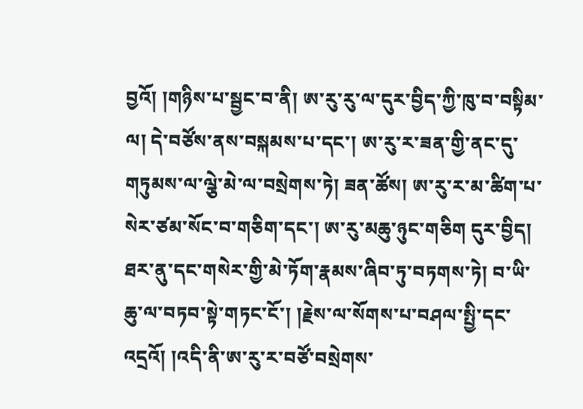བྱའོ། །གཉིས་པ་སྦྱང་བ་ནི། ཨ་རུ་རུ་ལ་དུར་བྱིད་ཀྱི་ཁུ་བ་བསྟིམ་ལ། དེ་བཙོས་ནས་བསྐམས་པ་དང་། ཨ་རུ་ར་ཟན་གྱི་ནང་དུ་གཏུམས་ལ་ལྕེ་མེ་ལ་བསྲེགས་ཏེ། ཟན་ཚོས། ཨ་རུ་ར་མ་ཚིག་པ་སེར་ཙམ་སོང་བ་གཅིག་དང་། ཨ་རུ་མཆུ་ཉུང་གཅིག དུར་བྱིད། ཐར་ནུ་དང་གསེར་གྱི་མེ་ཏོག་རྣམས་ཞིབ་ཏུ་བཏགས་ཏེ། བ་ཡི་ཆུ་ལ་བཏབ་སྟེ་གཏང་ངོ་། །རྗེས་ལ་སོགས་པ་བཤལ་སྤྱི་དང་འདྲའོ། །འདི་ནི་ཨ་རུ་ར་བཙོ་བསྲེགས་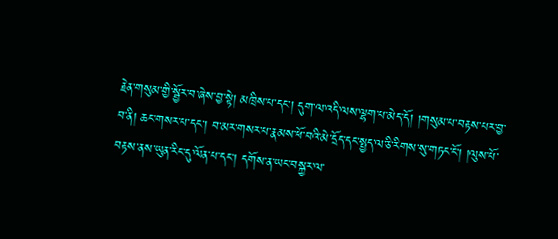རྗེན་གསུམ་གྱི་སྦྱོར་བ་ཞེས་བྱ་སྟེ། མཁྲིས་པ་དང་། དུག་ལ་འདི་ལས་ལྷག་པ་མེད་དོ། །གསུམ་པ་བརྟས་པར་བྱ་བ་ནི། ཆང་གསར་པ་དང་། བ་མར་གསར་པ་རྣམས་ཕོ་བའི་མེ་དྲོད་དང་སྤྱད་ལ་ཅི་རིགས་སུ་གཏང་ངོ་། །ལུས་པོ་བརྟས་ནས་ཡུན་རིང་དུ་ལོན་པ་དང་། དགོས་ན་ཡང་བསྐྱར་ལ་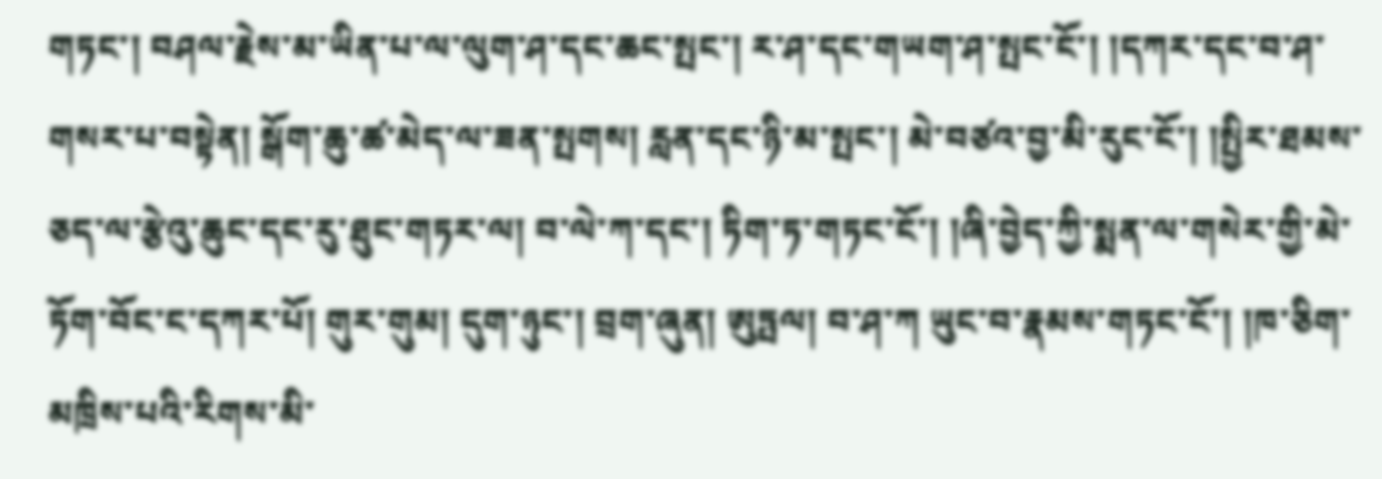གཏང་། བཤལ་རྗེས་མ་ཡིན་པ་ལ་ལུག་ཤ་དང་ཆང་སྤང་། ར་ཤ་དང་གཡག་ཤ་སྤང་ངོ་། །དཀར་དང་བ་ཤ་གསར་པ་བསྟེན། སྒོག་ཆུ་ཚ་མེད་ལ་ཟན་སྤགས། རླན་དང་ཉི་མ་སྤང་། མེ་བཙའ་བྱ་མི་རུང་ངོ་། །སྤྱིར་ཐམས་ཅད་ལ་རྩེའུ་ཆུང་དང་རུ་ཐུང་གཏར་ལ། བ་ལེ་ཀ་དང་། ཏིག་ཏ་གཏང་ངོ་། །ཞི་བྱེད་ཀྱི་སྨན་ལ་གསེར་གྱི་མེ་ཏོག་བོང་ང་དཀར་པོ། གུར་གུམ། དུག་ཉུང་། བྲག་ཞུན། ཨུཏྤལ། བ་ཤ་ཀ ཡུང་བ་རྣམས་གཏང་ངོ་། །ཁ་ཅིག་མཁྲིས་པའི་རིགས་མི་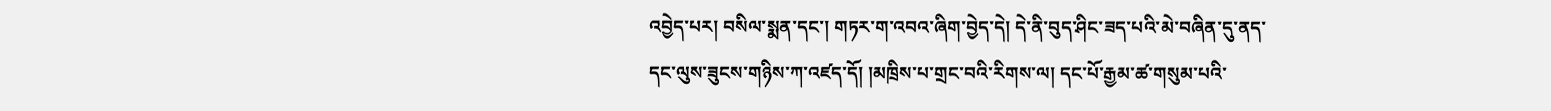འབྱེད་པར། བསིལ་སྨན་དང་། གཏར་ག་འབའ་ཞིག་བྱེད་དེ། དེ་ནི་བུད་ཤིང་ཟད་པའི་མེ་བཞིན་དུ་ནད་དང་ལུས་ཟུངས་གཉིས་ཀ་འཛད་དོ། །མཁྲིས་པ་གྲང་བའི་རིགས་ལ། དང་པོ་རྒྱམ་ཚ་གསུམ་པའི་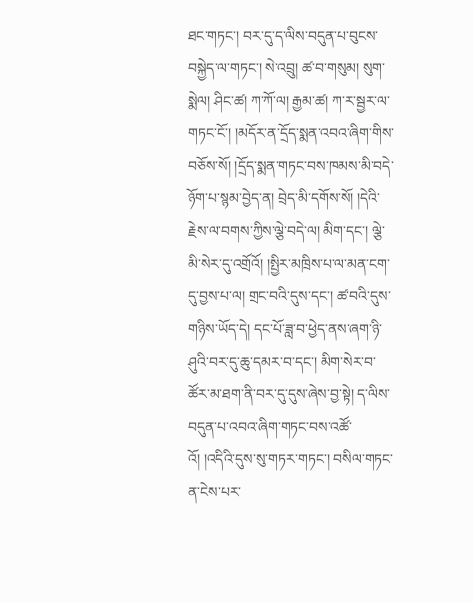ཐང་གཏང་། བར་དུ་ད་ལིས་བདུན་པ་བུངས་བསྐྱེད་ལ་གཏང་། སེ་འབྲུ། ཚ་བ་གསུམ། སུག་སྨེལ། ཤིང་ཚ། ཀ་ཀོ་ལ། རྒྱམ་ཚ། ཀ་ར་སྦྱར་ལ་གཏང་ངོ་། །མདོར་ན་དྲོད་སྨན་འབའ་ཞིག་གིས་བཅོས་སོ། །དྲོད་སྨན་གཏང་བས་ཁམས་མི་བདེ་ཉོག་པ་སྙམ་བྱེད་ན། བྲེད་མི་དགོས་སོ། །དེའི་རྗེས་ལ་བགས་ཀྱིས་ལྕེ་བདེ་ལ། མིག་དང་། ལྕེ་མི་སེར་དུ་འགྲོའོ། །སྤྱིར་མཁྲིས་པ་ལ་མན་ངག་དུ་བྱས་པ་ལ། གྲང་བའི་དུས་དང་། ཚ་བའི་དུས་གཉིས་ཡོད་དེ། དང་པོ་ཟླ་བ་ཕྱེད་ནས་ཞག་ཉི་ཤུའི་བར་དུ་ཆུ་དམར་བ་དང་། མིག་སེར་བ་ཚོར་མ་ཐག་ནི་བར་དུ་དུས་ཞེས་བྱ་སྟེ། ད་ལིས་བདུན་པ་འབའ་ཞིག་གཏང་བས་འཚོ་འོ། །འདིའི་དུས་སུ་གཏར་གཏང་། བསིལ་གཏང་ན་ངེས་པར་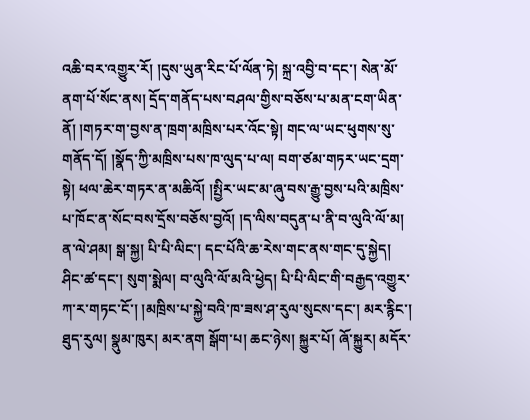འཆི་བར་འགྱུར་རོ། །དུས་ཡུན་རིང་པོ་ལོན་ཏེ། སྐྲ་འབྱི་བ་དང་། སེན་མོ་ནག་པོ་སོང་ནས། དྲོད་གནོད་པས་བཤལ་གྱིས་བཅོས་པ་མན་ངག་ཡིན་ནོ། །གཏར་ག་བྱས་ན་ཁྲག་མཁྲིས་པར་འོང་སྟེ། གང་ལ་ཡང་ཕུགས་སུ་གནོད་དོ། །སྣོད་ཀྱི་མཁྲིས་པས་ཁ་ལུད་པ་ལ། བག་ཙམ་གཏར་ཡང་དྲག་སྟེ། ཕལ་ཆེར་གཏར་ན་མཆིའོ། །སྤྱིར་ཡང་མ་ཞུ་བས་རྒྱུ་བྱས་པའི་མཁྲིས་པ་ཁོང་ན་སོང་བས་དྲོས་བཅོས་བྱའོ། །ད་ལིས་བདུན་པ་ནི་བ་ལུའི་ལོ་མ། ན་ལེ་ཤམ། སྒ་སྐྱ། པི་པི་ལིང་། དང་པོའི་ཆ་རེས་གང་ནས་གང་དུ་སྐྱེད། ཤིང་ཚ་དང་། སུག་སྨེལ། བ་ལུའི་ལོ་མའི་ཕྱེད། པི་པི་ལིང་གི་བརྒྱད་འགྱུར་ཀ་ར་གཏང་ངོ་། །མཁྲིས་པ་སྐྱེ་བའི་ཁ་ཟས་ཤ་རུལ་སུངས་དང་། མར་རྙིང་། ཐུད་རུལ། སྣུམ་ཁུར། མར་ནག སྒོག་པ། ཆང་ཉེས། སྐྱུར་པོ། ཞོ་སྐྱུར། མདོར་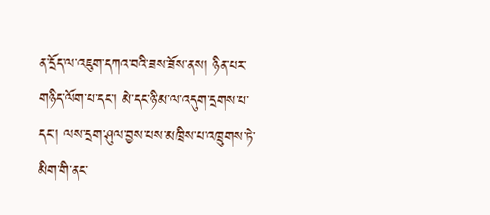ན་དྲོད་ལ་འཇུག་དཀའ་བའི་ཟས་ཟོས་ནས། ཉིན་པར་གཉིད་ལོག་པ་དང་། མེ་དང་ཉི་མ་ལ་འདུག་དྲགས་པ་དང་། ལས་དྲག་ཤུལ་བྱས་པས་མཁྲིས་པ་འཁྲུགས་ཏེ་མིག་གི་ནང་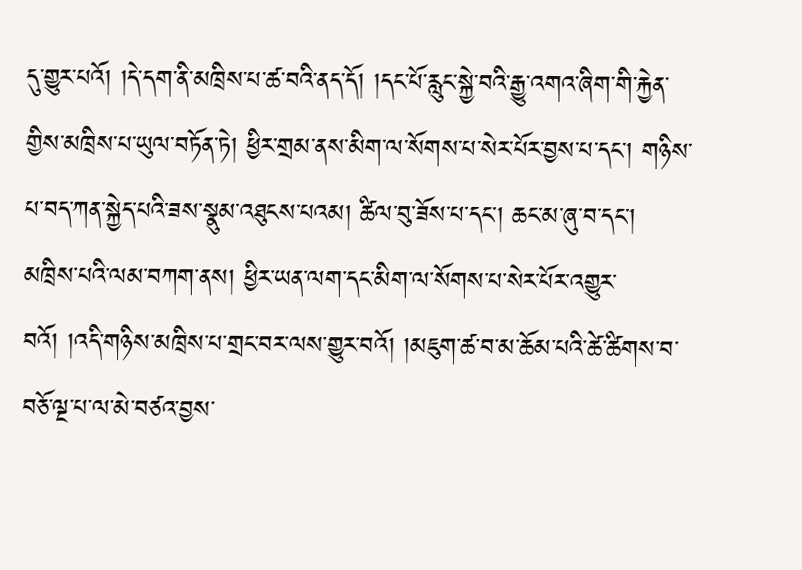དུ་གྱུར་པའོ། །དེ་དག་ནི་མཁྲིས་པ་ཚ་བའི་ནད་དོ། །དང་པོ་རླུང་སྐྱེ་བའི་རྒྱུ་འགའ་ཞིག་གི་རྐྱེན་གྱིས་མཁྲིས་པ་ཡུལ་བཏོན་ཏེ། ཕྱིར་གྲམ་ནས་མིག་ལ་སོགས་པ་སེར་པོར་བྱས་པ་དང་། གཉིས་པ་བད་ཀན་སྐྱེད་པའི་ཟས་སྣུམ་འཐུངས་པའམ། ཚིལ་བུ་ཟོས་པ་དང་། ཆང་མ་ཞུ་བ་དང་། མཁྲིས་པའི་ལམ་བཀག་ནས། ཕྱིར་ཡན་ལག་དང་མིག་ལ་སོགས་པ་སེར་པོར་འགྱུར་བའོ། །འདི་གཉིས་མཁྲིས་པ་གྲང་བར་ལས་གྱུར་བའོ། །མཇུག་ཚ་བ་མ་ཆོམ་པའི་ཚེ་ཚིགས་བ་བཅོ་ལྔ་པ་ལ་མེ་བཙའ་བྱས་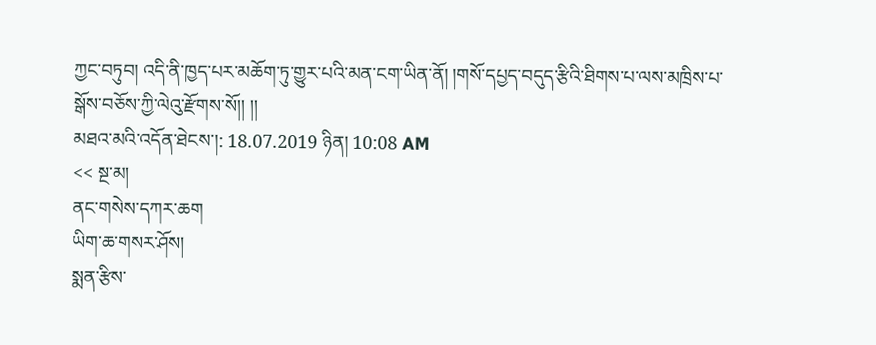ཀྱང་བཏུབ། འདི་ནི་ཁྱད་པར་མཆོག་ཏུ་གྱུར་པའི་མན་ངག་ཡིན་ནོ། །གསོ་དཔྱད་བདུད་རྩིའི་ཐིགས་པ་ལས་མཁྲིས་པ་སྒོས་བཅོས་ཀྱི་ལེའུ་རྫོགས་སོ།། །།
མཐའ་མའི་འདོན་ཐེངས་།: 18.07.2019 ཉིན། 10:08 AM
<< སྔ་མ།
ནང་གསེས་དཀར་ཆག
ཡིག་ཆ་གསར་ཤོས།
སྨན་རྩིས་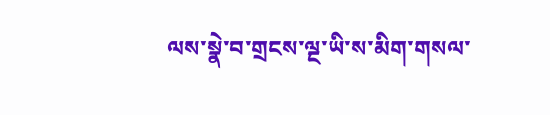ལས་སྣེ་བ་གྲངས་ལྔ་ཡི་ས་མིག་གསལ་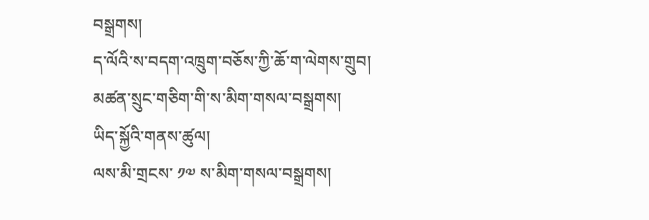བསྒྲགས།
ད་ལོའི་ས་བདག་འཁྲུག་བཅོས་ཀྱི་ཆོ་ག་ལེགས་གྲུབ།
མཚན་སྲུང་གཅིག་གི་ས་མིག་གསལ་བསྒྲགས།
ཡིད་སྐྱོའི་གནས་ཚུལ།
ལས་མི་གྲངས་ ༡༧ ས་མིག་གསལ་བསྒྲགས།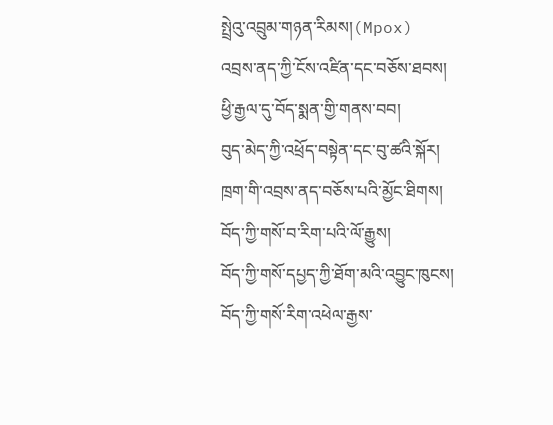སྤྲེའུ་འབྲུམ་གཉན་རིམས།(Mpox)
འབྲས་ནད་ཀྱི་ངོས་འཛིན་དང་བཅོས་ཐབས།
ཕྱི་རྒྱལ་དུ་བོད་སྨན་གྱི་གནས་བབ།
བུད་མེད་ཀྱི་འཕྲོད་བསྟེན་དང་བུ་ཚའི་སྐོར།
ཁྲག་གི་འབྲས་ནད་བཅོས་པའི་མྱོང་ཐིགས།
བོད་ཀྱི་གསོ་བ་རིག་པའི་ལོ་རྒྱུས།
བོད་ཀྱི་གསོ་དཔྱད་ཀྱི་ཐོག་མའི་འབྱུང་ཁུངས།
བོད་ཀྱི་གསོ་རིག་འཕེལ་རྒྱས་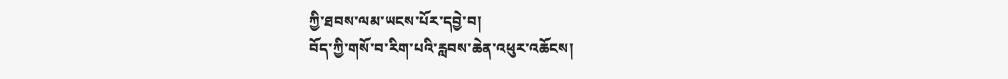ཀྱི་ཐབས་ལམ་ཡངས་པོར་དབྱེ་བ།
བོད་ཀྱི་གསོ་བ་རིག་པའི་རླབས་ཆེན་འཕུར་འཆོངས།